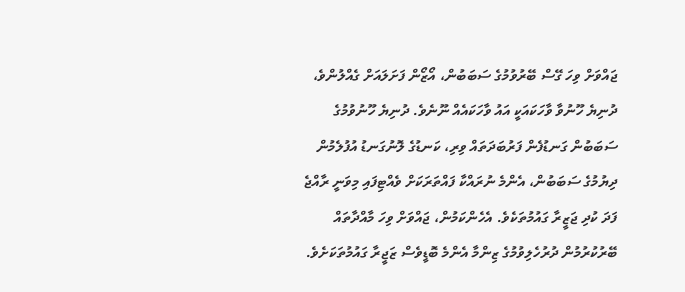ޖައްވަށް ވިހަ ގޭސް ބޭރުވުމުގެ ސަބަބުން، އޯޒޯން ފަށަލައަށް ގެއްލުންވެ، ދުނިޔެ ހޫނުވާ ވާހަކައަކީ އައު ވާހަކައެއް ނޫނެވެ. ދުނިޔެ ހޫނުވުމުގެ ސަބަބުން ގަނޑުފެން ފަރުބަދަތައް ވިރި، ކަނޑުގެ ލޮނުގަނޑު އުފުލެމުން ދިޔުމުގެ ސަބަބުން، އެންމެ ނުރައްކާ ފައްތަރަކަށް ވެއްޓިފައި މިވަނީ ރާއްޖެ ފަދަ ކުދި ޖަޒީރާ ގައުމުތަކެވެ. އެހެންކަމުން، ޖައްވަށް ވިހަ މާއްދާތައް ބޭރުކުރުމުން ދުރުހެލިވުމުގެ ޒިންމާ އެންމެ ބޮޑީވެސް ޒަޖީރާ ގައުމުތަކަށެވެ.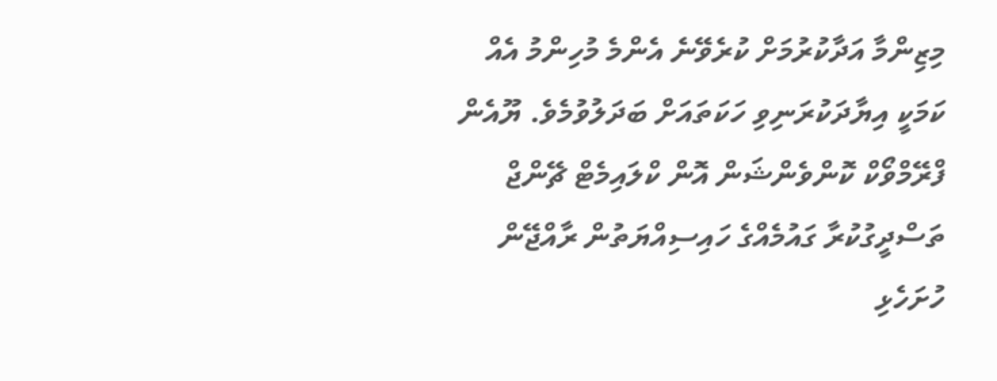މިޒިންމާ އަދާކުރުމަށް ކުރެވޭނެ އެންމެ މުހިންމު އެއް ކަމަކީ އިޔާދަކުރަނިވި ހަކަތައަށް ބަދަލުވުމެވެ. ޔޫއެން ފްރޭމްވޯކް ކޮންވެންޝަން އޮން ކްލައިމެޓް ޗޭންޖް ތަސްދީގުކުރާ ގައުމެއްގެ ހައިސިއްޔަތުން ރާއްޖޭން ހުށަހެޅި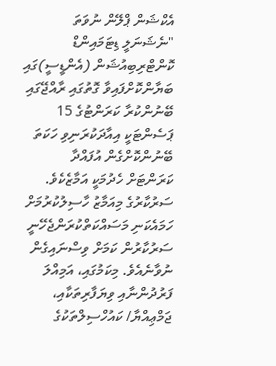އެކްޝަން ޕްލޭން ނުވަތަ "ނެޝަނަލީ ޑިޓަމައިންޑް ކޮންޓްރިބިއުޝަން (އެންޑީސީ)ގައި ބަޔާންކޮށްފައިވާ ގޮތުގައި ރާއްޖޭގައި ބޭނުންކުރާ ކަރަންޓުގެ 15 ޕަސެންޓަކީ އިއާދަކުރަނިވި ހަކަތަ ބޭނުންކޮށްގެން އުފައްދާ ކަރަންޓަށް ހެދުމަކީ އަމާޒެކެވެ.
ސަރުކާރުގެ މިއަމާޒު ހާސިލުކުރުމަށް ހަމައެކަނި މަސައްކަތްކުރަންޖެހޭނީ ސަރުކާރުން ކަމަށް ވިސްނައިގެން ނުވާނެއެވެ. މިކަމުގައި، އަމިއްލަ ފަރުދުންނާއި ވިޔަފާރިތަކާއި، ޖަމްޢިއްޔާ/ ކައުހްސިލްތަކުގެ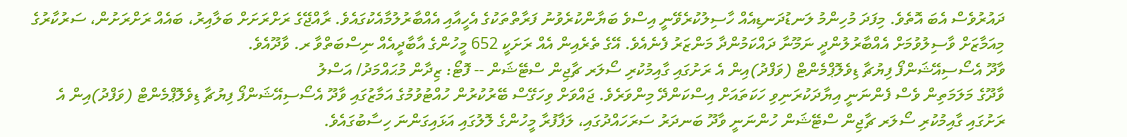ދައުރުވެސް އެބަ އޮތެވެ. މިފަދަ މުހިންމު ލަނޑުދަނޑިއެއް ހާސިލުކުރެވޭނީ އިސްވެ ބަޔާންކުރެވުނު ފަރާތްތަކުގެ އެހީއާއި އެއްބާރުލުމާއެކުގައެވެ. ރާއްޖޭގެ ރަށްރަށަށް ބަލާއިރު، ބައެއް ރަށްރަށުން، ސަރުކާރުގެ މިއަމާޒަށް ވާސިލުވުމަށް އެއްބާރުލުންދީ ނަމޫނާ ދައްކަމުންދާ މަންޒަރު ފެނެއެވެ. އޭގެ ތެރެއިން އެއް ރަށަކީ 652 މީހުންގެ އާބާދީއެއް ނިސްބަތްވާ ރ. ވާދޫއެވެ.
ވާދޫ އެސޯސިއޭޝަންފޯ ފިޔުޗާ ޑިވެލޮޕްމެންޓް (ވަފްދު)އިން އެ ރަށުގައި ގާއިމުކުރި ސޯލަރ ޗާޖިން ސްޓޭޝަން -- ފޮޓޯ: ޒިދާން މުޙައްމަދު/ އަސްލު
ވާދޫގެ މަލަމަތިން ވެސް ފެންނަނީ އިޔާދަކުރަނިވި ހަކަތައަށް އިސްކަންދޭ މިންވަރެވެ. ޖައްވަށް ވިހަގޭސް ބޭރުކުރުން ހުއްޓުވުމުގެ އަމާޒުގައި ވާދޫ އެސޯސިއޭޝަންފޯ ފިޔުޗާ ޑިވެލޮޕްމެންޓް (ވަފްދު)އިން އެ ރަށުގައި ގާއިމުކުރި ސޯލަރ ޗާޖިން ސްޓޭޝަން ހުންނަނީ ވާދޫ ބަނދަރު ސަރަހައްދުގައި، ލަފާފުރާ މީހުންގެ ލޮލުގައި އަޅައިގަންނަ ހިސާބުގައެވެ.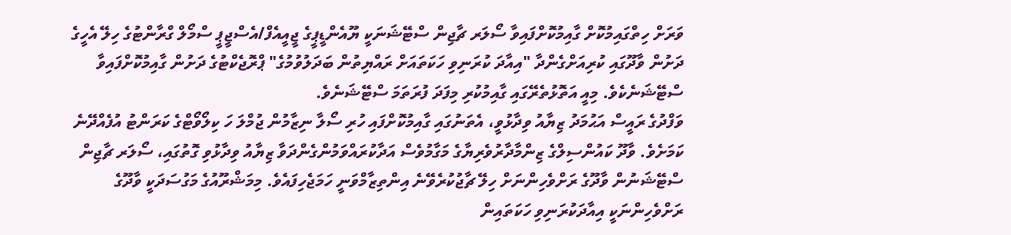ވަރަށް ހިތްގައިމުކޮށް ގާއިމުކޮށްފައިވާ ސޯލަރ ޗާޖިން ސްޓޭޝަނަކީ ޔޫއެންޑީޕީގެ ޖީއީއެފް/އެސްޖީޕީ ސްމޯލް ގްރާންޓުގެ ހިލޭ އެހީގެ ދަށުން ވާދޫގައި ކުރިއަށްގެންދާ "އިއާދަ ކުރަނިވި ހަކަތައަށް ރައްޔިތުން ބަދަލުވުމުގެ" ޕްރޮޖެކްޓުގެ ދަށުން ގާއިމުކޮށްފައިވާ ސްޓޭޝަނެކެވެ. މިއީ އަތޮޅުތެރޭގައި ގާއިމުކުރި މިފަދަ ފުރަތަމަ ސްޓޭޝަނެވެ.
ވަފްދުގެ ރައީސް އަޙުމަދު ޒިޔާއު ވިދާޅުވީ، އެތަނުގައި ގާއިމުކޮށްފައި ހުރި ސޯލާ ނިޒާމުން ޖުމްލަ ހަ ކިލޯވޯޓްގެ ކަރަންޓު އުފެއްދޭނެ ކަމަށެވެ. ވާދޫ ކައުންސިލްގެ ޒިންމާދާރުވެރިޔާގެ މަގާމުވެސް އަދާކުރައްވަމުންގެންދަވާ ޒިޔާއު ވިދާޅުވި ގޮތުގައި، ސޯލަރ ޗާޖިން ސްޓޭޝަނުން ވާދޫގެ ރަށްވެހިންނަށް ހިލޭ ޗާޖުކުރެވޭނެ އިންތިޒާމްވަނީ ހަމަޖެހިފައެވެ. މިމަޝްރޫއުގެ މަގުސަދަކީ ވާދޫގެ ރަށްވެހިންނަކީ އިއާދަކުރަނިވި ހަކަތައިން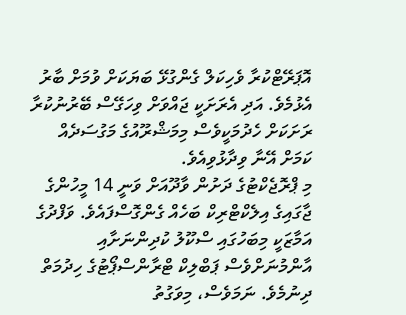އޮޕަރޭޓްކުރާ ވެހިކަލް ގެންގުޅޭ ބަޔަކަށް ވުމަށް ބާރު އެޅުމެވެ. އަދި އެރަށަކީ ޖައްވަށް ވިހަގޭސް ބޭރުނުކުރާ ރަށަކަށް ހެދުމަކީވެސް މިމަޝްރޫއުގެ މަގުސަދެއް ކަމަށް އޭނާ ވިދާޅުވިއެވެ.
މި ޕްރޮޖެކްޓުގެ ދަށުން ވާދޫއަށް ވަނީ 14 މީހުންގެ ޖާގައިގެ އިލެކްޓްރިކް ބަހެއް ގެންގޮސްފައެވެ. ވަފްދުގެ އަމާޒަކީ މިބަހުގައި ސްކޫލު ކުދިންނަށާއި އާންމުނަށްވެސް ޕަބްލިކް ޓްރާންސްޕޯޓުގެ ހިދުމަތް ދިނުމެވެ. ނަމަވެސް، މިވަގުތު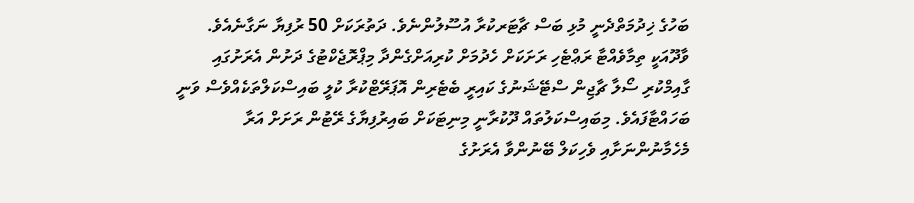ބަހުގެ ޚިދުމަތްދެނީ މުޅި ބަސް ޗާޓަރކުރާ އުސޫލުންނެވެ. ދަތުރަކަށް 50 ރުފިޔާ ނަގާނެއެވެ.
ވާދޫއަކީ ތިމާވެއްޓާ ރަޢްޓެހި ރަށަކަށް ހެދުމަށް ކުރިއަށްގެންދާ މިޕްރޮޖެކްޓުގެ ދަށުން އެރަށުގައި ގާއިމްކުރި ސޯލާ ޗާޖިން ސްޓޭޝަނުގެ ކައިރީ ބެޓެރިން އޮޕަރޭޓްކުރާ ކުލީ ބައިސްކަލްތަކެއްވެސް ވަނީ ބަހައްޓާފައެވެ. މިބައިސްކަލުތައް ދޫކުރާނީ މިނިޓަކަށް ބައިރުފިޔާގެ ރޭޓުން ރަށަށް އަރާ މެހެމާނުންނަށާއި ވެހިކަލް ބޭނުންވާ އެރަށުގެ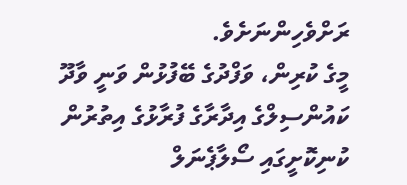ރަށްވެހިންނަށެވެ.
މީގެ ކުރިން، ވަފްދުގެ ބޭފުޅުން ވަނީ ވާދޫ ކައުންސިލްގެ އިދާރާގެ ފުރާޅުގެ އިތުރުން ކުނިކޮށީގައި ސޯލާޕެނަލް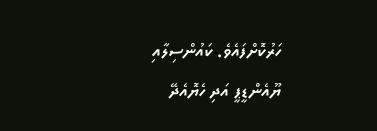ހަރުކޮށްފައެވެ. ކައުންސިލާއި ޔޫއެންޑީޕީ އަދި ހެޔޮއެދޭ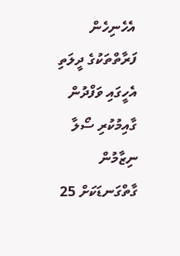އެހެނިހެން ފަރާތްތަކުގެ ދީލަތި އެހީގައި ވަފްދުން ގާއިމުކުރި ސޯލާ ނިޒާމުން ގާތްގަނޑަކަށް 25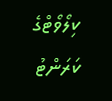ކިލޯވޯޓްގެ ކަރަންޓު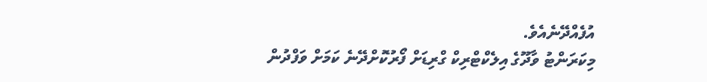އުފެއްދޭނެއެވެ.
މިކަރަންޓު ވާދޫގެ އިލެކްޓްރިކް ގްރިޑަށް ފޯރުކޮށްދޭނެ ކަމަށް ވަފްދުން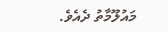މައުލޫމާތު ދެއެވެ.